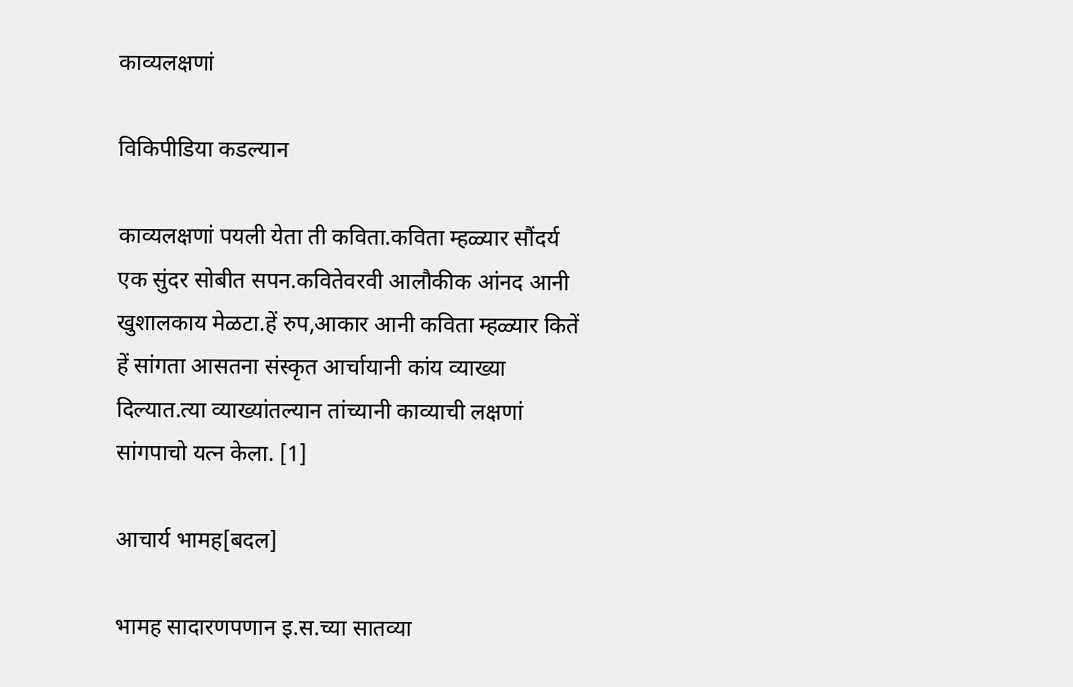काव्यलक्षणां

विकिपीडिया कडल्यान

काव्यलक्षणां पयली येता ती कविता.कविता म्हळ्यार सौंदर्य एक सुंदर सोबीत सपन.कवितेवरवी आलौकीक आंनद आनी खुशालकाय मेळटा.हें रुप,आकार आनी कविता म्हळ्यार कितें हें सांगता आसतना संस्कृत आर्चायानी कांय व्याख्या दिल्यात.त्या व्याख्यांतल्यान तांच्यानी काव्याची लक्षणां सांगपाचो यत्न केला. [1]

आचार्य भामह[बदल]

भामह सादारणपणान इ.स.च्या सातव्या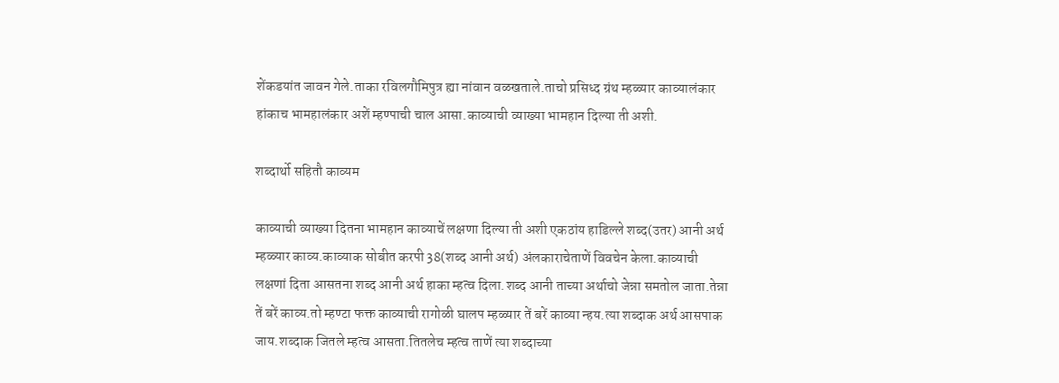शेंकडयांत जावन गेले.ताका रविलगौमिपुत्र ह्या नांवान वळखताले.ताचो प्रसिध्द ग्रंथ म्हळ्यार काव्यालंकार हांकाच भामहालंकार अशें म्हण्पाची चाल आसा.काव्याची व्याख्या भामहान दिल्या ती अशी.

शब्दार्थो सहितौ काव्यम

काव्याची व्याख्या दितना भामहान काव्याचें लक्षणा दिल्या ती अशी एकठांय हाडिल्ले शब्द(उतर) आनी अर्थ म्हळ्यार काव्य.काव्याक सोबीत करपी 38(शब्द आनी अर्थ) अंलकाराचेताणें विवचेन केला.काव्याची लक्षणां दिता आसतना शब्द आनी अर्थ हाका म्हत्व दिला.शब्द आनी ताच्या अर्थाचो जेन्ना समतोल जाता.तेन्ना तें बरें काव्य.तो म्हण्टा फक्त काव्याची रागोळी घालप म्हळ्यार तें बरें काव्या न्हय.त्या शब्दाक अर्थ आसपाक जाय.शब्दाक जितले म्हत्व आसता.तितलेच म्हत्व ताणें त्या शब्दाच्या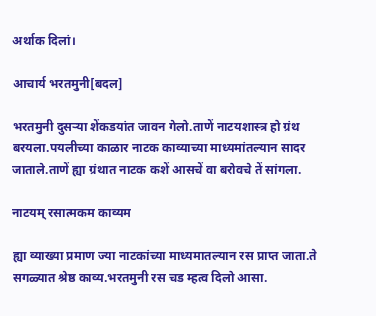अर्थाक दिलां।

आचार्य भरतमुनी[बदल]

भरतमुनी दुसऱ्या शेंकडयांत जावन गेलो.ताणें नाटयशास्त्र हो ग्रंथ बरयला.पयलीच्या काळार नाटक काव्याच्या माध्यमांतल्यान सादर जाताले.ताणें ह्या ग्रंथात नाटक कशें आसचें वा बरोवचे तें सांगला.

नाटयम् रसात्मकम काव्यम

ह्या व्याख्या प्रमाण ज्या नाटकांच्या माध्यमातल्यान रस प्राप्त जाता.ते सगळ्यात श्रेष्ठ काव्य.भरतमुनी रस चड म्हत्व दिलो आसा.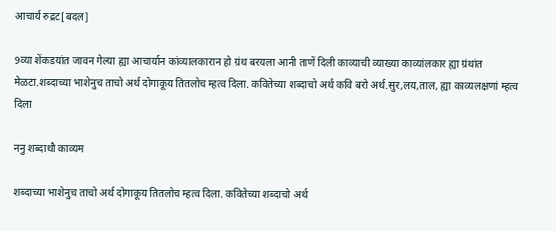आचार्य रुद्रट[बदल]

9व्या शेंकडयांत जावन गेल्या ह्या आचार्यान कांव्यालकारान हो ग्रंथ बरयला आनी ताणें दिली काव्याची व्याख्या काव्यांलकार ह्या ग्रंथांत मेळटा.शब्दाच्या भाशेनुच ताचो अर्थ दोगाकूय तितलोच म्हत्व दिला. कवितेच्या शब्दाचो अर्थ कवि बरो अर्थ.सुर,लय,ताल, ह्या काव्यलक्षणां म्हत्व दिला

ननु शब्दाथौ काव्यम

शब्दाच्या भाशेनुच ताचो अर्थ दोगाकूय तितलोच म्हत्व दिला. कवितेच्या शब्दाचो अर्थ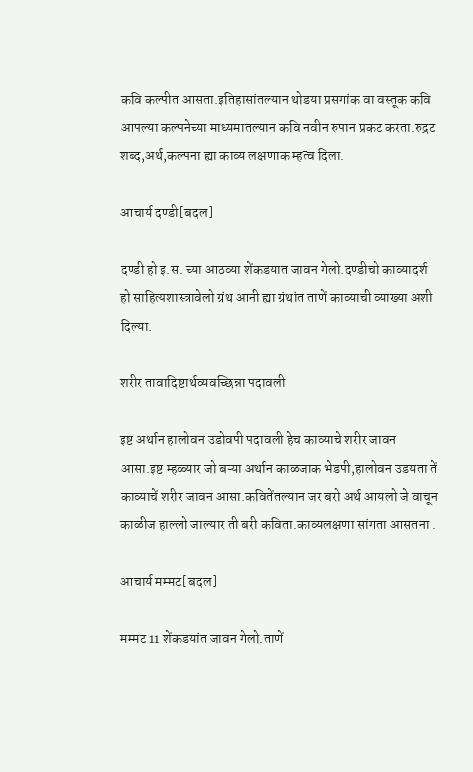कवि कल्पीत आसता.इतिहासांतल्यान थोडया प्रसगांक वा वस्तूक कवि आपल्या कल्पनेच्या माध्यमातल्यान कवि नवीन रुपान प्रकट करता.रुद्रट शब्द,अर्थ,कल्पना ह्या काव्य लक्षणाक म्हत्व दिला.

आचार्य दण्डी[बदल]

दण्डी हो इ.स. च्या आठव्या शेंकडयात जावन गेलो.दण्डीचो काव्यादर्श हो साहित्यशास्त्रावेलो ग्रंथ आनी ह्या ग्रंथांत ताणें काव्याची व्याख्या अशी दिल्या.

शरीर तावादिष्टार्थव्यवच्छिन्ना पदावली

इष्ट अर्थान हालोवन उडोवपी पदावली हेच काव्याचे शरीर जावन आसा.इष्ट म्हळ्यार जो बऱ्या अर्थान काळजाक भेडपी,हालोवन उडयता तें काव्याचें शरीर जावन आसा.कवितेंतल्यान जर बरो अर्थ आयलो जे वाचून काळीज हाल्लो जाल्यार ती बरी कविता.काव्यलक्षणा सांगता आसतना .

आचार्य मम्मट[बदल]

मम्मट 11 शेंकडयांत जावन गेलो.ताणें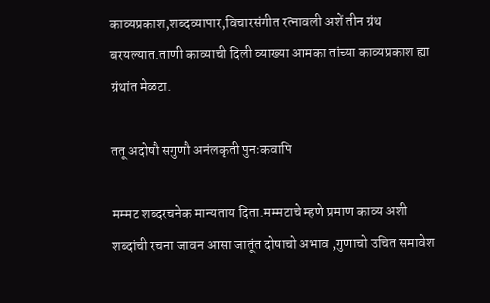काव्यप्रकाश,शब्दव्यापार,विचारसंगीत रत्नावली अशें तीन ग्रंथ बरयल्यात.ताणी काव्याची दिली व्याख्या आमका तांच्या काव्यप्रकाश ह्या ग्रंथांत मेळटा.

ततू अदोषौ सगुणौ अनंलकृती पुनःकवापि

मम्मट शब्दरचनेक मान्यताय दिता.मम्मटाचे म्हणे प्रमाण काव्य अशी शब्दांची रचना जावन आसा जातूंत दोषाचो अभाव ,गुणाचो उचित समावेश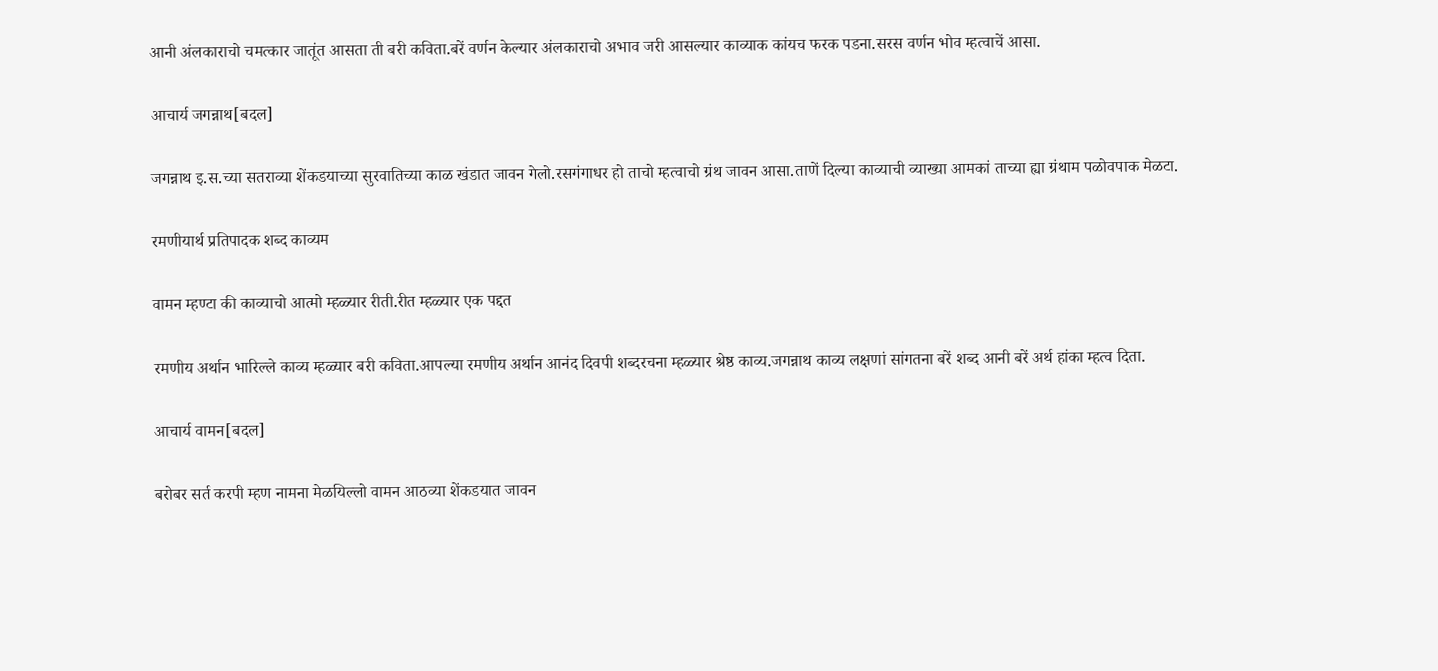आनी अंलकाराचो चमत्कार जातूंत आसता ती बरी कविता.बरें वर्णन केल्यार अंलकाराचो अभाव जरी आसल्यार काव्याक कांयच फरक पडना.सरस वर्णन भोव म्हत्वाचें आसा.

आचार्य जगन्नाथ[बदल]

जगन्नाथ इ.स.च्या सतराव्या शेंकडयाच्या सुरवातिच्या काळ खंडात जावन गेलो.रसगंगाधर हो ताचो म्हत्वाचो ग्रंथ जावन आसा.ताणें दिल्या काव्याची व्याख्या आमकां ताच्या ह्या ग्रंथाम पळोवपाक मेळटा.

रमणीयार्थ प्रतिपादक शब्द काव्यम

वामन म्हण्टा की काव्याचो आत्मो म्हळ्यार रीती.रीत म्हळ्यार एक पद्दत

रमणीय अर्थान भारिल्ले काव्य म्हळ्यार बरी कविता.आपल्या रमणीय अर्थान आनंद दिवपी शब्दरचना म्हळ्यार श्रेष्ठ काव्य.जगन्नाथ काव्य लक्षणां सांगतना बरें शब्द आनी बरें अर्थ हांका म्हत्व दिता.

आचार्य वामन[बदल]

बरोबर सर्त करपी म्हण नामना मेळयिल्लो वामन आठव्या शेंकडयात जावन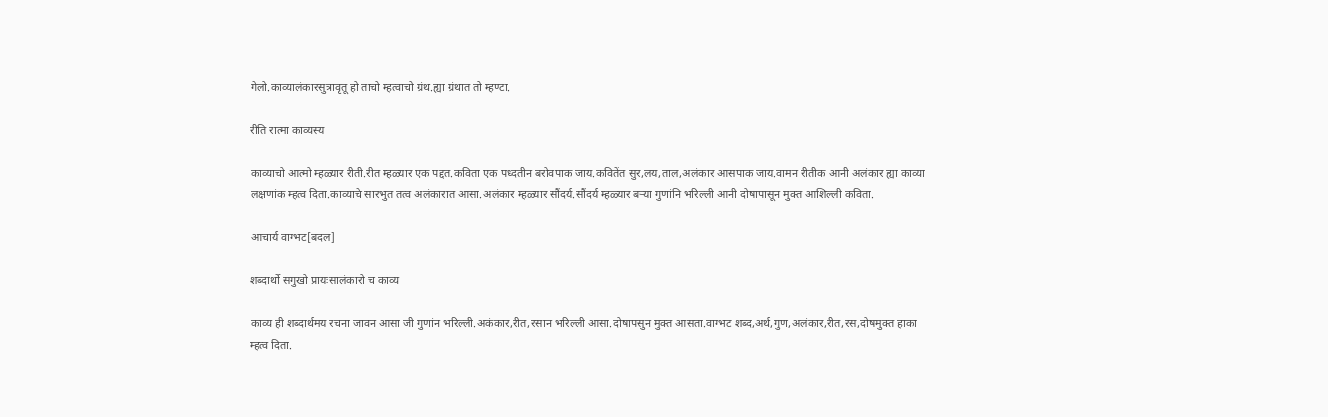गेलो.काव्यालंकारसुत्रावृतू हो ताचो म्हत्वाचो ग्रंथ.ह्या ग्रंथात तो म्हण्टा.

रीति रात्मा काव्यस्य

काव्याचो आत्मो म्हळ्यार रीती.रीत म्हळ्यार एक पद्दत.कविता एक पध्दतीन बरोवपाक जाय.कवितेंत सुर,लय,ताल,अलंकार आसपाक जाय.वामन रीतीक आनी अलंकार ह्या काव्या लक्षणांक म्हत्व दिता.काव्याचे सारभुत तत्व अलंकारात आसा.अलंकार म्हळ्यार सौंदर्य.सौंदर्य म्हळ्यार बऱ्या गुणांनि भरिल्ली आनी दोषापासून मुक्त आशिल्ली कविता.

आचार्य वाग्भट[बदल]

शब्दार्थो सगुखो प्रायःसालंकारो च काव्य

काव्य ही शब्दार्थमय रचना जावन आसा जी गुणांन भरिल्ली.अकंकार,रीत,रसान भरिल्ली आसा.दोषापसुन मुक्त आसता.वाग्भट शब्द,अर्थ,गुण,अलंकार,रीत,रस,दोषमुक्त हाका म्हत्व दिता.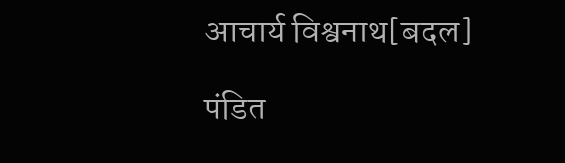आचार्य विश्वनाथ[बदल]

पंडित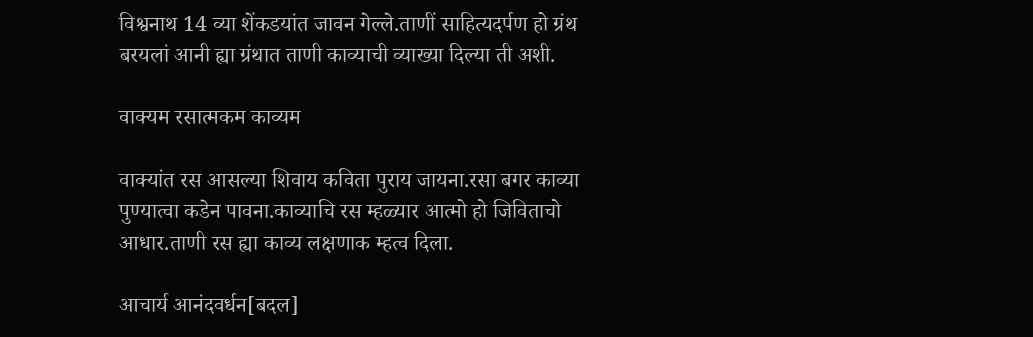विश्वनाथ 14 व्या शेंकडयांत जावन गेल्ले.ताणीं साहित्यदर्पण हो ग्रंथ बरयलां आनी ह्या ग्रंथात ताणी काव्याची व्याख्या दिल्या ती अशी.

वाक्यम रसात्मकम काव्यम

वाक्यांत रस आसल्या शिवाय कविता पुराय जायना.रसा बगर काव्या पुण्यात्वा कडेन पावना.काव्याचि रस म्हळ्यार आत्मो हो जिविताचो आधार.ताणी रस ह्या काव्य लक्षणाक म्हत्व दिला.

आचार्य आनंदवर्धन[बदल]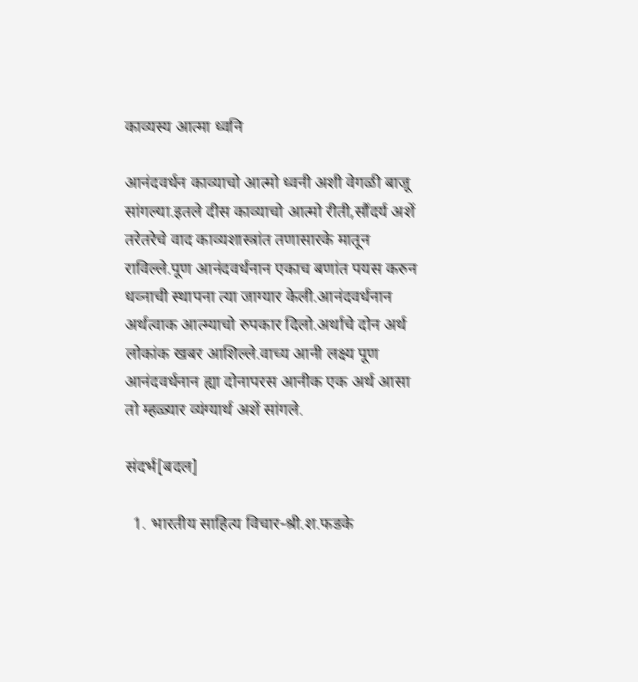काव्यस्य आत्मा ध्वनि

आनंदवर्धन काव्याचो आत्मो ध्वनी अशी वेगळी बाजू सांगल्या.इतले दीस काव्याचो आत्मो रीती,सौंदर्य अशें तरेतरेचे वाद काव्यशास्त्रांत तणासारके मातून राविल्ले.पूण आनंदवर्धनान एकाच बणांत पयस करुन धव्नाची स्थापना त्या जाग्यार केली.आनंदवर्धनान अर्थत्वाक आत्म्याचो रुपकार दिलो.अर्थाचे दोन अर्थ लोकांक खबर आशिल्ले.वाच्य आनी लक्ष्य पूण आनंदवर्धनान ह्या दोनापरस आनीक एक अर्थ आसा तो म्हळ्यार व्यंग्यार्थ अशें सांगले.

संदर्भ[बदल]

  1. भारतीय साहित्य विचार-श्री.श.फडके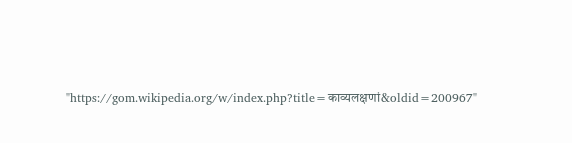"https://gom.wikipedia.org/w/index.php?title=काव्यलक्षणां&oldid=200967"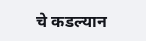चे कडल्यान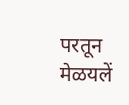परतून मेळयलें